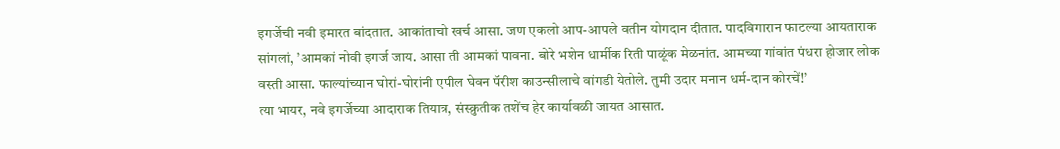इगर्जेची नवी इमारत बांदतात. आकांताचो खर्च आसा. जण एकलो आप-आपले वतीन योगदान दीतात. पादविगारान फाटल्या आयताराक सांगलां, ’आमकां नोवी इगर्ज जाय. आसा ती आमकां पावना. बोरे भशेन धार्मीक रिती पाळूंक मेळनांत. आमच्या गांवांत पंधरा होजार लोक वस्ती आसा. फाल्यांच्यान घोरां-घोरांनी एपील घेवन पॅरीश काउन्सीलाचे वांगडी येतोले. तुमी उदार मनान धर्म-दान कोरचें!’
त्या भायर, नवे इगर्जेच्या आदाराक तियात्र, संस्क्रुतीक तशेंच हेर कार्यावळी जायत आसात.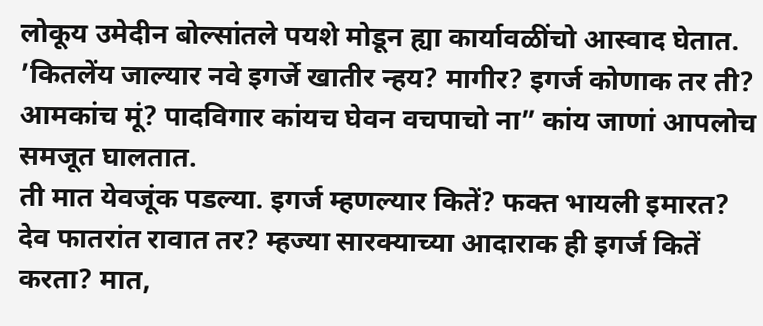लोकूय उमेदीन बोल्सांतले पयशे मोडून ह्या कार्यावळींचो आस्वाद घेतात. ’कितलेंय जाल्यार नवे इगर्जे खातीर न्हय? मागीर? इगर्ज कोणाक तर ती? आमकांच मूं? पादविगार कांयच घेवन वचपाचो ना” कांय जाणां आपलोच समजूत घालतात.
ती मात येवजूंक पडल्या. इगर्ज म्हणल्यार कितें? फक्त भायली इमारत? देव फातरांत रावात तर? म्हज्या सारक्याच्या आदाराक ही इगर्ज कितें करता? मात,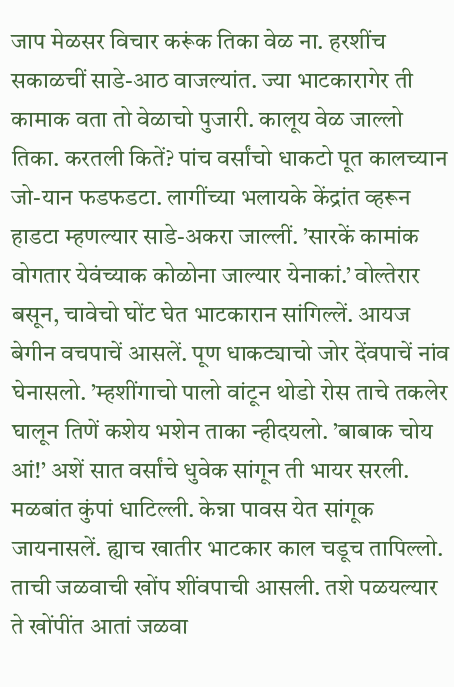जाप मेळसर विचार करूंक तिका वेळ ना. हरशींच सकाळचीं साडे-आठ वाजल्यांत. ज्या भाटकारागेर ती कामाक वता तो वेळाचो पुजारी. कालूय वेळ जाल्लो तिका. करतली कितें? पांच वर्सांचो धाकटो पूत कालच्यान जो-यान फडफडटा. लागींच्या भलायके केंद्रांत व्हरून हाडटा म्हणल्यार साडे-अकरा जाल्लीं. ’सारकें कामांक वोगतार येवंच्याक कोळोना जाल्यार येनाकां.’ वोल्तेरार बसून, चावेचो घोंट घेत भाटकारान सांगिल्लें. आयज बेगीन वचपाचें आसलें. पूण धाकट्याचो जोर देंवपाचें नांव घेनासलो. ’म्हशींगाचो पालो वांटून थोडो रोस ताचे तकलेर घालून तिणें कशेय भशेन ताका न्हीदयलो. ’बाबाक चोय आं!’ अशें सात वर्सांचे धुवेक सांगून ती भायर सरली.
मळबांत कुंपां धाटिल्ली. केन्ना पावस येत सांगूक जायनासलें. ह्याच खातीर भाटकार काल चडूच तापिल्लो. ताची जळवाची खोंप शींवपाची आसली. तशे पळयल्यार ते खोंपींत आतां जळवा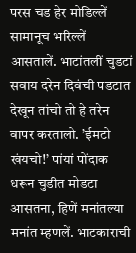परस चड हेर मोडिल्लें सामानूच भरिल्लें आसतालें. भाटांतलीं चुडटां सवाय दरेन दिवंची पडटात देखून तांचो तो हे तरेन वापर करतालो. ’ईमटो खंयचो!’ पांयां पोंदाक धरून चुडीत मोडटा आसतना, हिणें मनांतल्या मनांत म्हणलें. भाटकाराची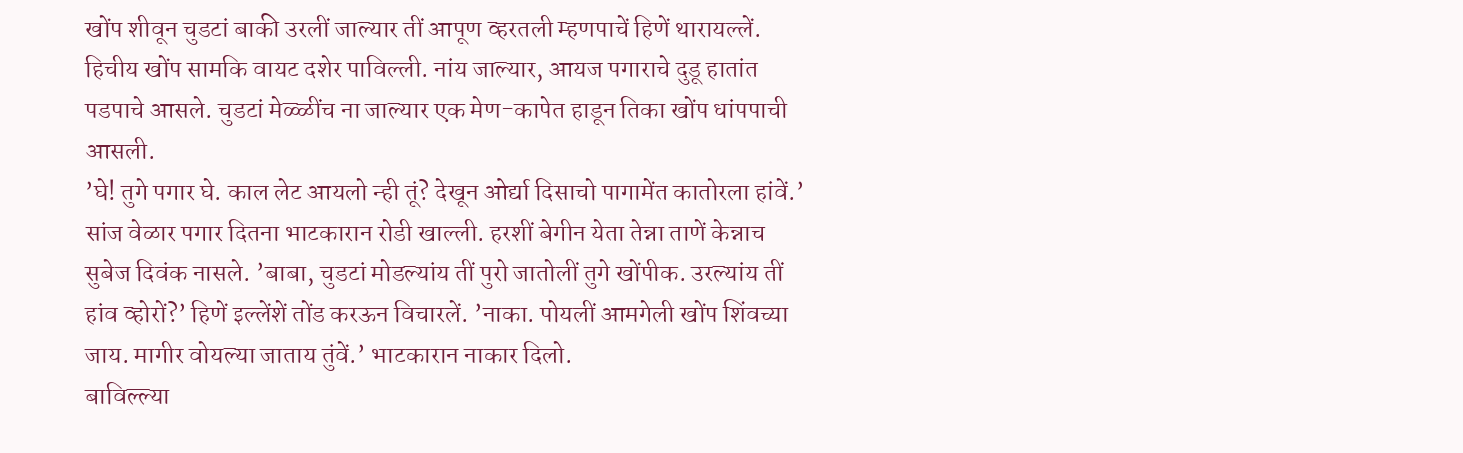खोंप शीवून चुडटां बाकी उरलीं जाल्यार तीं आपूण व्हरतली म्हणपाचें हिणें थारायल्लें. हिचीय खोंप सामकि वायट दशेर पाविल्ली. नांय जाल्यार, आयज पगाराचे दुडू हातांत पडपाचे आसले. चुडटां मेळ्ळींच ना जाल्यार एक मेण-कापेत हाडून तिका खोंप धांपपाची आसली.
’घे! तुगे पगार घे. काल लेट आयलो न्ही तूं? देखून ओर्द्या दिसाचो पागामेंत कातोरला हांवें.’ सांज वेळार पगार दितना भाटकारान रोडी खाल्ली. हरशीं बेगीन येता तेन्ना ताणें केन्नाच सुबेज दिवंक नासले. ’बाबा, चुडटां मोडल्यांय तीं पुरो जातोलीं तुगे खोंपीक. उरल्यांय तीं हांव व्होरों?’ हिणें इल्लेंशें तोंड करऊन विचारलें. ’नाका. पोयलीं आमगेली खोंप शिंवच्या जाय. मागीर वोयल्या जाताय तुंवें.’ भाटकारान नाकार दिलो.
बाविल्ल्या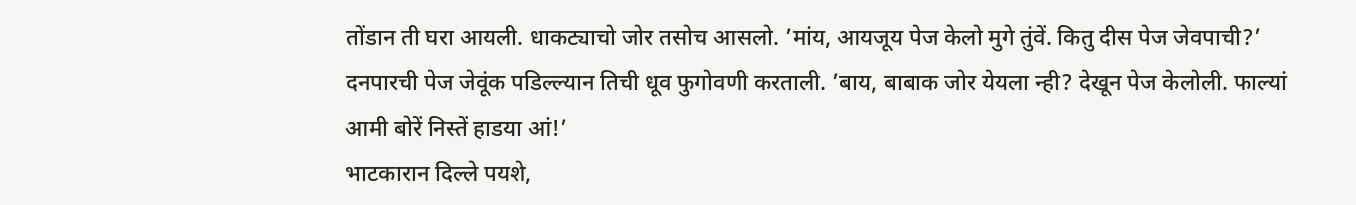तोंडान ती घरा आयली. धाकट्याचो जोर तसोच आसलो. ’मांय, आयजूय पेज केलो मुगे तुंवें. कितु दीस पेज जेवपाची?’ दनपारची पेज जेवूंक पडिल्ल्यान तिची धूव फुगोवणी करताली. ’बाय, बाबाक जोर येयला न्ही? देखून पेज केलोली. फाल्यां आमी बोरें निस्तें हाडया आं!’
भाटकारान दिल्ले पयशे,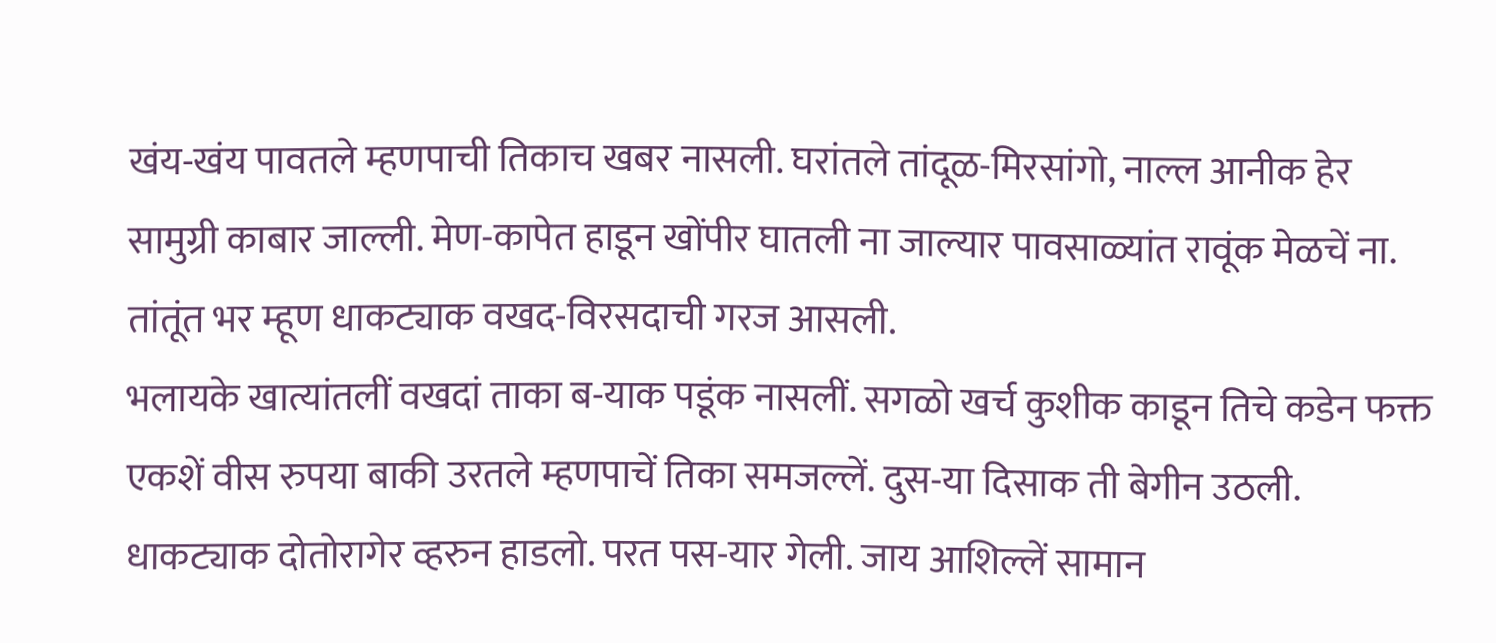खंय-खंय पावतले म्हणपाची तिकाच खबर नासली. घरांतले तांदूळ-मिरसांगो, नाल्ल आनीक हेर सामुग्री काबार जाल्ली. मेण-कापेत हाडून खोंपीर घातली ना जाल्यार पावसाळ्यांत रावूंक मेळचें ना. तांतूंत भर म्हूण धाकट्याक वखद-विरसदाची गरज आसली.
भलायके खात्यांतलीं वखदां ताका ब-याक पडूंक नासलीं. सगळो खर्च कुशीक काडून तिचे कडेन फक्त एकशें वीस रुपया बाकी उरतले म्हणपाचें तिका समजल्लें. दुस-या दिसाक ती बेगीन उठली. धाकट्याक दोतोरागेर व्हरुन हाडलो. परत पस-यार गेली. जाय आशिल्लें सामान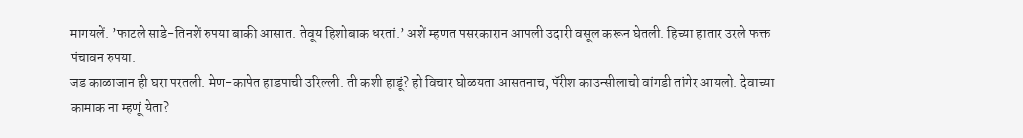मागयलें. ’फाटले साडे-तिनशें रुपया बाकी आसात. तेवूय हिशोबाक धरतां.’ अशें म्हणत पसरकारान आपली उदारी वसूल करून घेतली. हिच्या हातार उरले फक्त पंचावन रुपया.
जड काळाजान ही घरा परतली. मेण-कापेत हाडपाची उरिल्ली. ती कशी हाडूं? हो विचार घोळयता आसतनाच, पॅरीश काउन्सीलाचो वांगडी तांगेर आयलो. देवाच्या कामाक ना म्हणूं येता?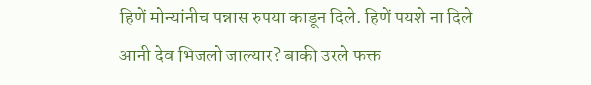हिणें मोन्यांनीच पन्नास रुपया काडून दिले. हिणें पयशे ना दिले आनी देव भिजलो जाल्यार? बाकी उरले फक्त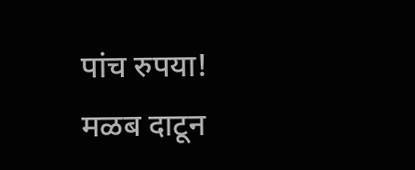पांच रुपया!
मळब दाटून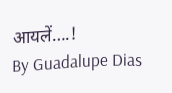आयलें….!
By Guadalupe Dias